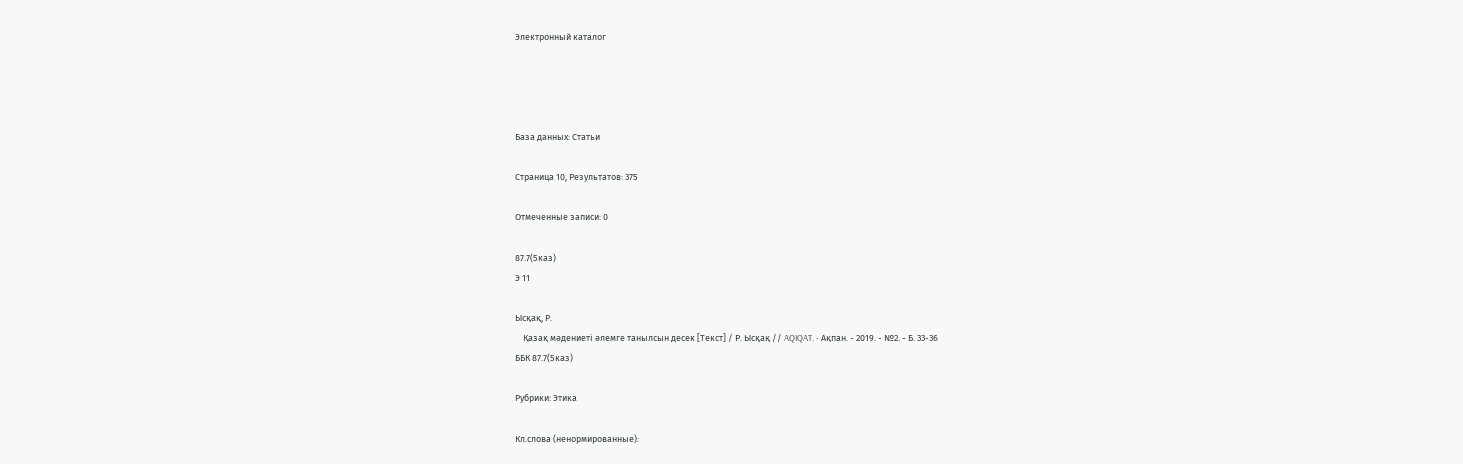Электронный каталог




База данных: Статьи

Страница 10, Результатов: 375

Отмеченные записи: 0

87.7(5каз)
Э 11

Ысқақ, Р.
    Қазақ мәдениеті әлемге танылсын десек [Текст] / Р. Ысқақ // AQIQAT. - Ақпан. - 2019. - №2. - Б. 33-36
ББК 87.7(5каз)

Рубрики: Этика

Кл.слова (ненормированные):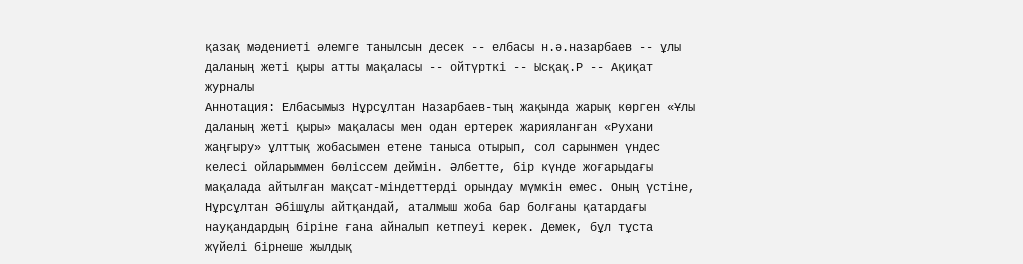қазақ мәдениеті әлемге танылсын десек -- елбасы н.ә.назарбаев -- ұлы даланың жеті қыры атты мақаласы -- ойтүрткі -- Ысқақ.Р -- Ақиқат журналы
Аннотация: Елбасымыз Нұрсұлтан Назарбаев-тың жақында жарық көрген «Ұлы даланың жеті қыры» мақаласы мен одан ертерек жарияланған «Рухани жаңғыру» ұлттық жобасымен етене таныса отырып, сол сарынмен үндес келесі ойларыммен бөліссем деймін. Әлбетте, бір күнде жоғарыдағы мақалада айтылған мақсат-міндеттерді орындау мүмкін емес. Оның үстіне, Нұрсұлтан Әбішұлы айтқандай, аталмыш жоба бар болғаны қатардағы науқандардың біріне ғана айналып кетпеуі керек. Демек, бұл тұста жүйелі бірнеше жылдық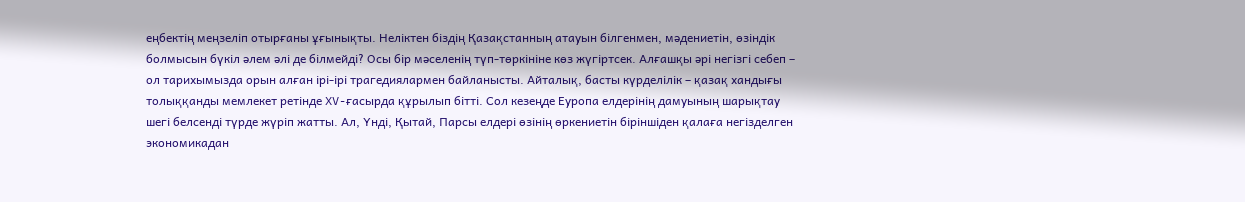еңбектің меңзеліп отырғаны ұғынықты. Неліктен біздің Қазақстанның атауын білгенмен, мәдениетін, өзіндік болмысын бүкіл әлем әлі де білмейді? Осы бір мәселенің түп-төркініне көз жүгіртсек. Алғашқы әрі негізгі себеп – ол тарихымызда орын алған ірі-ірі трагедиялармен байланысты. Айталық, басты күрделілік – қазақ хандығы толыққанды мемлекет ретінде XV-ғасырда құрылып бітті. Сол кезеңде Еуропа елдерінің дамуының шарықтау шегі белсенді түрде жүріп жатты. Ал, Үнді, Қытай, Парсы елдері өзінің өркениетін біріншіден қалаға негізделген экономикадан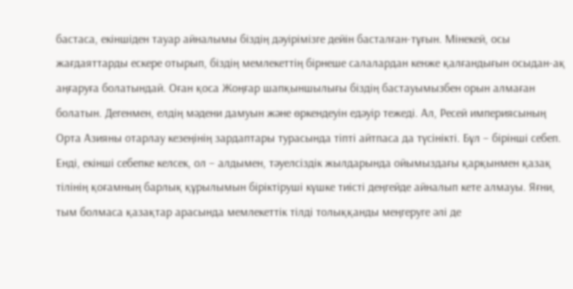бастаса, екіншіден тауар айналымы біздің дәуірімізге дейін басталған-тұғын. Мінекей, осы жағдаяттарды ескере отырып, біздің мемлекеттің бірнеше салалардан кенже қалғандығын осыдан-ақ аңғаруға болатындай. Оған қоса Жоңғар шапқыншылығы біздің бастауымызбен орын алмаған болатын. Дегенмен, елдің мәдени дамуын және өркендеуін едәуір тежеді. Ал, Ресей империясының Орта Азияны отарлау кезеңінің зардаптары турасында тіпті айтпаса да түсінікті. Бұл – бірінші себеп. Енді, екінші себепке келсек, ол – алдымен, тәуелсіздік жылдарында ойымыздағы қарқынмен қазақ тілінің қоғамның барлық құрылымын біріктіруші күшке тиісті деңгейде айналып кете алмауы. Яғни, тым болмаса қазақтар арасында мемлекеттік тілді толыққанды меңгеруге әлі де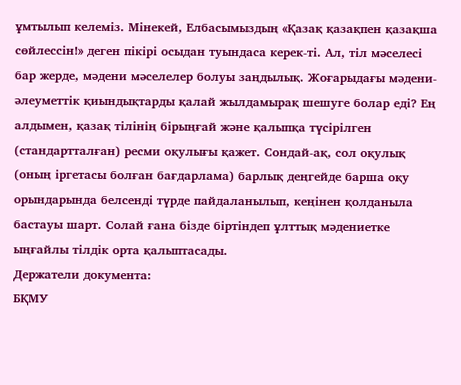ұмтылып келеміз. Мінекей, Елбасымыздың «Қазақ қазақпен қазақша сөйлессін!» деген пікірі осыдан туындаса керек-ті. Ал, тіл мәселесі бар жерде, мәдени мәселелер болуы заңдылық. Жоғарыдағы мәдени-әлеуметтік қиындықтарды қалай жылдамырақ шешуге болар еді? Ең алдымен, қазақ тілінің бірыңғай және қалыпқа түсірілген (стандартталған) ресми оқулығы қажет. Сондай-ақ, сол оқулық (оның іргетасы болған бағдарлама) барлық деңгейде барша оқу орындарында белсенді түрде пайдаланылып, кеңінен қолданыла бастауы шарт. Солай ғана бізде біртіндеп ұлттық мәдениетке ыңғайлы тілдік орта қалыптасады.
Держатели документа:
БҚМУ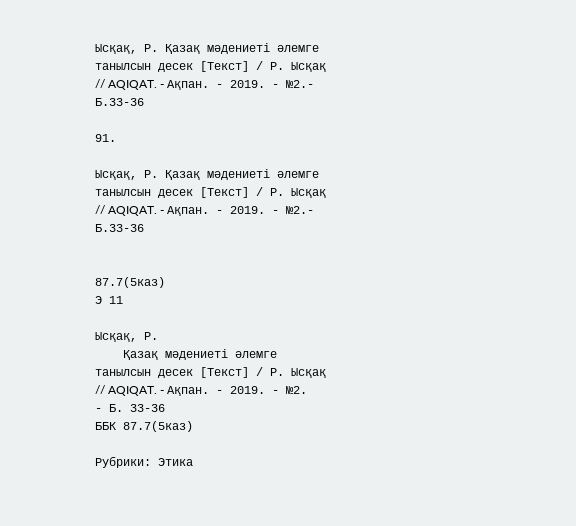Ысқақ, Р. Қазақ мәдениеті әлемге танылсын десек [Текст] / Р. Ысқақ // AQIQAT. - Ақпан. - 2019. - №2.- Б.33-36

91.

Ысқақ, Р. Қазақ мәдениеті әлемге танылсын десек [Текст] / Р. Ысқақ // AQIQAT. - Ақпан. - 2019. - №2.- Б.33-36


87.7(5каз)
Э 11

Ысқақ, Р.
    Қазақ мәдениеті әлемге танылсын десек [Текст] / Р. Ысқақ // AQIQAT. - Ақпан. - 2019. - №2. - Б. 33-36
ББК 87.7(5каз)

Рубрики: Этика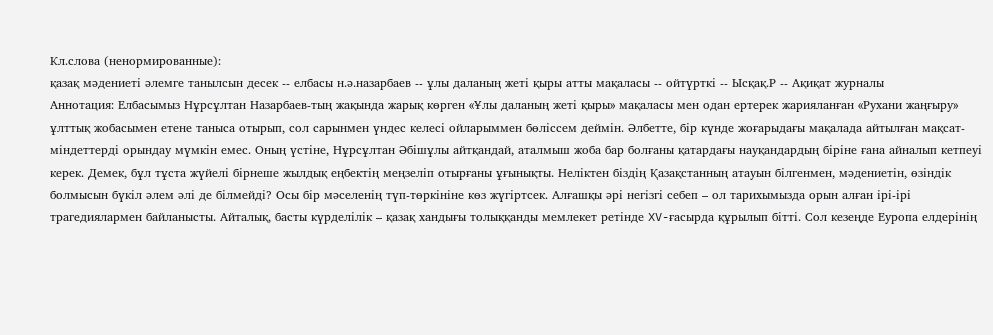Кл.слова (ненормированные):
қазақ мәдениеті әлемге танылсын десек -- елбасы н.ә.назарбаев -- ұлы даланың жеті қыры атты мақаласы -- ойтүрткі -- Ысқақ.Р -- Ақиқат журналы
Аннотация: Елбасымыз Нұрсұлтан Назарбаев-тың жақында жарық көрген «Ұлы даланың жеті қыры» мақаласы мен одан ертерек жарияланған «Рухани жаңғыру» ұлттық жобасымен етене таныса отырып, сол сарынмен үндес келесі ойларыммен бөліссем деймін. Әлбетте, бір күнде жоғарыдағы мақалада айтылған мақсат-міндеттерді орындау мүмкін емес. Оның үстіне, Нұрсұлтан Әбішұлы айтқандай, аталмыш жоба бар болғаны қатардағы науқандардың біріне ғана айналып кетпеуі керек. Демек, бұл тұста жүйелі бірнеше жылдық еңбектің меңзеліп отырғаны ұғынықты. Неліктен біздің Қазақстанның атауын білгенмен, мәдениетін, өзіндік болмысын бүкіл әлем әлі де білмейді? Осы бір мәселенің түп-төркініне көз жүгіртсек. Алғашқы әрі негізгі себеп – ол тарихымызда орын алған ірі-ірі трагедиялармен байланысты. Айталық, басты күрделілік – қазақ хандығы толыққанды мемлекет ретінде XV-ғасырда құрылып бітті. Сол кезеңде Еуропа елдерінің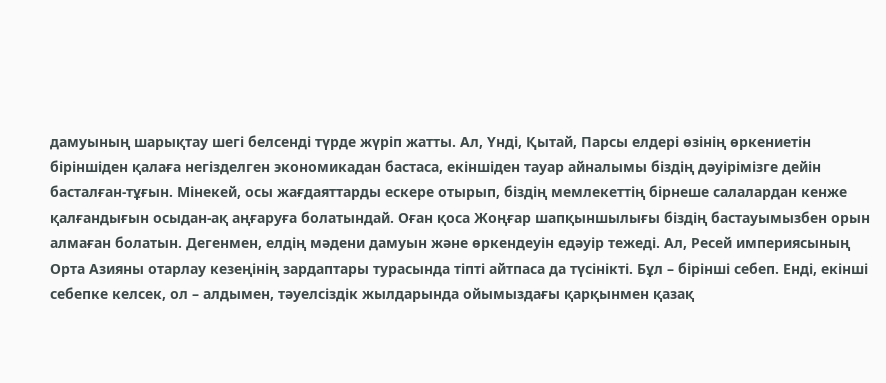дамуының шарықтау шегі белсенді түрде жүріп жатты. Ал, Үнді, Қытай, Парсы елдері өзінің өркениетін біріншіден қалаға негізделген экономикадан бастаса, екіншіден тауар айналымы біздің дәуірімізге дейін басталған-тұғын. Мінекей, осы жағдаяттарды ескере отырып, біздің мемлекеттің бірнеше салалардан кенже қалғандығын осыдан-ақ аңғаруға болатындай. Оған қоса Жоңғар шапқыншылығы біздің бастауымызбен орын алмаған болатын. Дегенмен, елдің мәдени дамуын және өркендеуін едәуір тежеді. Ал, Ресей империясының Орта Азияны отарлау кезеңінің зардаптары турасында тіпті айтпаса да түсінікті. Бұл – бірінші себеп. Енді, екінші себепке келсек, ол – алдымен, тәуелсіздік жылдарында ойымыздағы қарқынмен қазақ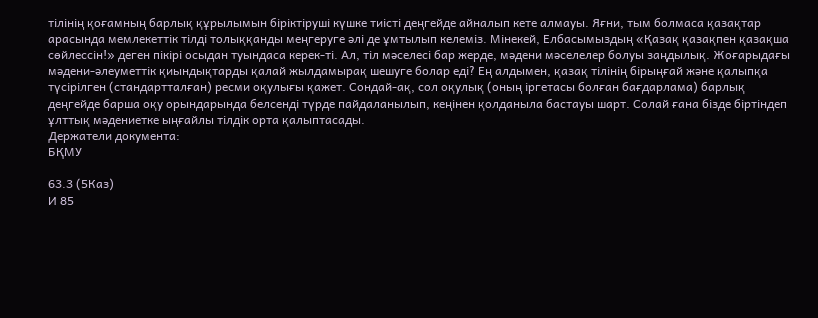тілінің қоғамның барлық құрылымын біріктіруші күшке тиісті деңгейде айналып кете алмауы. Яғни, тым болмаса қазақтар арасында мемлекеттік тілді толыққанды меңгеруге әлі де ұмтылып келеміз. Мінекей, Елбасымыздың «Қазақ қазақпен қазақша сөйлессін!» деген пікірі осыдан туындаса керек-ті. Ал, тіл мәселесі бар жерде, мәдени мәселелер болуы заңдылық. Жоғарыдағы мәдени-әлеуметтік қиындықтарды қалай жылдамырақ шешуге болар еді? Ең алдымен, қазақ тілінің бірыңғай және қалыпқа түсірілген (стандартталған) ресми оқулығы қажет. Сондай-ақ, сол оқулық (оның іргетасы болған бағдарлама) барлық деңгейде барша оқу орындарында белсенді түрде пайдаланылып, кеңінен қолданыла бастауы шарт. Солай ғана бізде біртіндеп ұлттық мәдениетке ыңғайлы тілдік орта қалыптасады.
Держатели документа:
БҚМУ

63.3 (5Каз)
И 85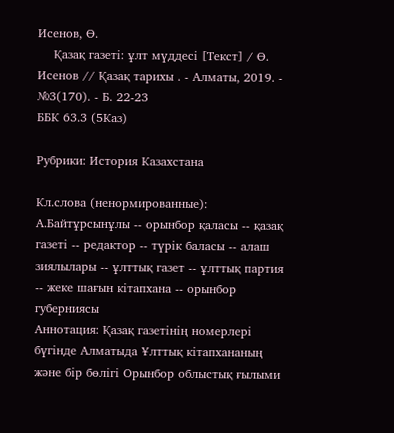Исенов, Ө.
    Қазақ газеті: ұлт мүддесі [Текст] / Ө. Исенов // Қазақ тарихы . - Алматы, 2019. - №3(170). - Б. 22-23
ББК 63.3 (5Каз)

Рубрики: История Казахстана

Кл.слова (ненормированные):
А.Байтұрсынұлы -- орынбор қаласы -- қазақ газеті -- редактор -- түрік баласы -- алаш зиялылары -- ұлттық газет -- ұлттық партия -- жеке шағын кітапхана -- орынбор губерниясы
Аннотация: Қазақ газетінің номерлері бүгінде Алматыда Ұлттық кітапхананың және бір бөлігі Орынбор облыстық ғылыми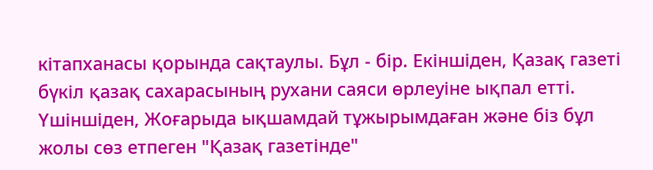кітапханасы қорында сақтаулы. Бұл - бір. Екіншіден, Қазақ газеті бүкіл қазақ сахарасының рухани саяси өрлеуіне ықпал етті. Үшіншіден, Жоғарыда ықшамдай тұжырымдаған және біз бұл жолы сөз етпеген "Қазақ газетінде"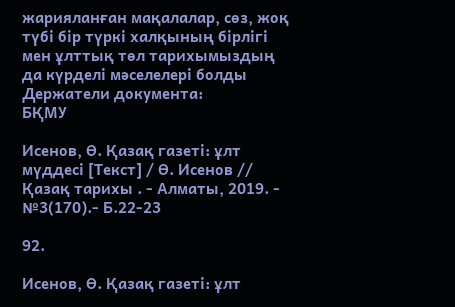жарияланған мақалалар, сөз, жоқ түбі бір түркі халқының бірлігі мен ұлттық төл тарихымыздың да күрделі мәселелері болды
Держатели документа:
БҚМУ

Исенов, Ө. Қазақ газеті: ұлт мүддесі [Текст] / Ө. Исенов // Қазақ тарихы . - Алматы, 2019. - №3(170).- Б.22-23

92.

Исенов, Ө. Қазақ газеті: ұлт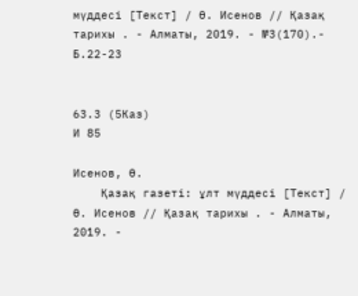мүддесі [Текст] / Ө. Исенов // Қазақ тарихы . - Алматы, 2019. - №3(170).- Б.22-23


63.3 (5Каз)
И 85

Исенов, Ө.
    Қазақ газеті: ұлт мүддесі [Текст] / Ө. Исенов // Қазақ тарихы . - Алматы, 2019. -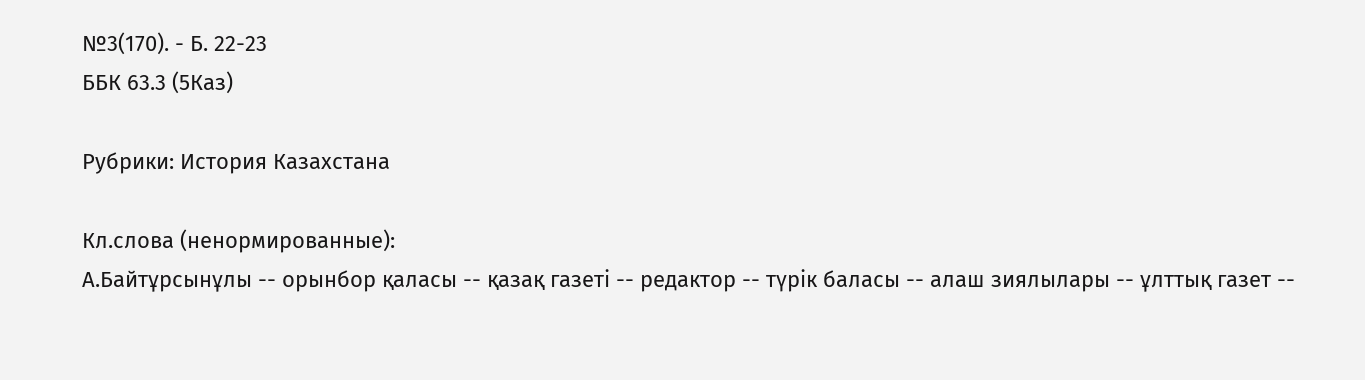№3(170). - Б. 22-23
ББК 63.3 (5Каз)

Рубрики: История Казахстана

Кл.слова (ненормированные):
А.Байтұрсынұлы -- орынбор қаласы -- қазақ газеті -- редактор -- түрік баласы -- алаш зиялылары -- ұлттық газет --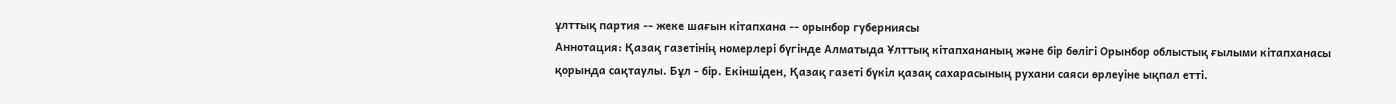ұлттық партия -- жеке шағын кітапхана -- орынбор губерниясы
Аннотация: Қазақ газетінің номерлері бүгінде Алматыда Ұлттық кітапхананың және бір бөлігі Орынбор облыстық ғылыми кітапханасы қорында сақтаулы. Бұл - бір. Екіншіден, Қазақ газеті бүкіл қазақ сахарасының рухани саяси өрлеуіне ықпал етті.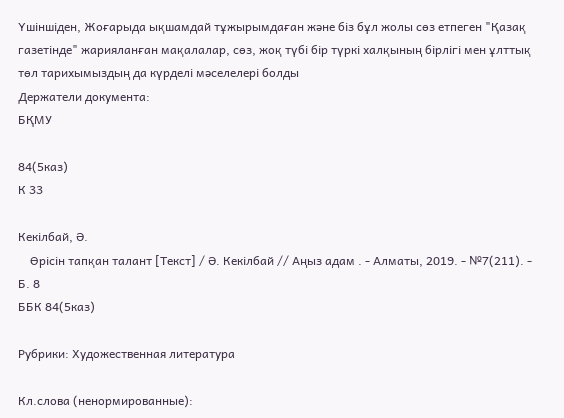Үшіншіден, Жоғарыда ықшамдай тұжырымдаған және біз бұл жолы сөз етпеген "Қазақ газетінде" жарияланған мақалалар, сөз, жоқ түбі бір түркі халқының бірлігі мен ұлттық төл тарихымыздың да күрделі мәселелері болды
Держатели документа:
БҚМУ

84(5каз)
К 33

Кекілбай, Ә.
    Өрісін тапқан талант [Текст] / Ә. Кекілбай // Аңыз адам . - Алматы, 2019. - №7(211). - Б. 8
ББК 84(5каз)

Рубрики: Художественная литература

Кл.слова (ненормированные):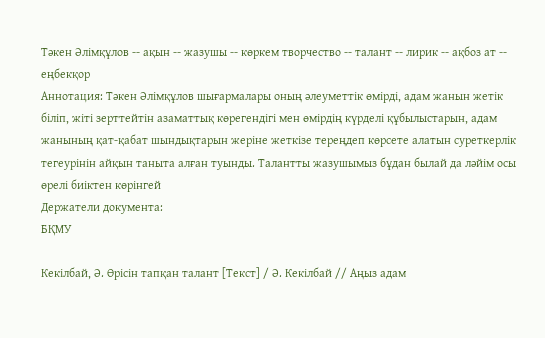Тәкен Әлімқұлов -- ақын -- жазушы -- көркем творчество -- талант -- лирик -- ақбоз ат -- еңбекқор
Аннотация: Тәкен Әлімқұлов шығармалары оның әлеуметтік өмірді, адам жанын жетік біліп, жіті зерттейтін азаматтық көрегендігі мен өмірдің күрделі құбылыстарын, адам жанының қат-қабат шындықтарын жеріне жеткізе тереңдеп көрсете алатын суреткерлік тегеурінін айқын таныта алған туынды. Талантты жазушымыз бұдан былай да ләйім осы өрелі биіктен көрінгей
Держатели документа:
БҚМУ

Кекілбай, Ә. Өрісін тапқан талант [Текст] / Ә. Кекілбай // Аңыз адам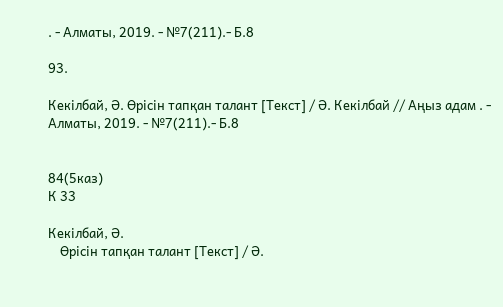. - Алматы, 2019. - №7(211).- Б.8

93.

Кекілбай, Ә. Өрісін тапқан талант [Текст] / Ә. Кекілбай // Аңыз адам . - Алматы, 2019. - №7(211).- Б.8


84(5каз)
К 33

Кекілбай, Ә.
    Өрісін тапқан талант [Текст] / Ә.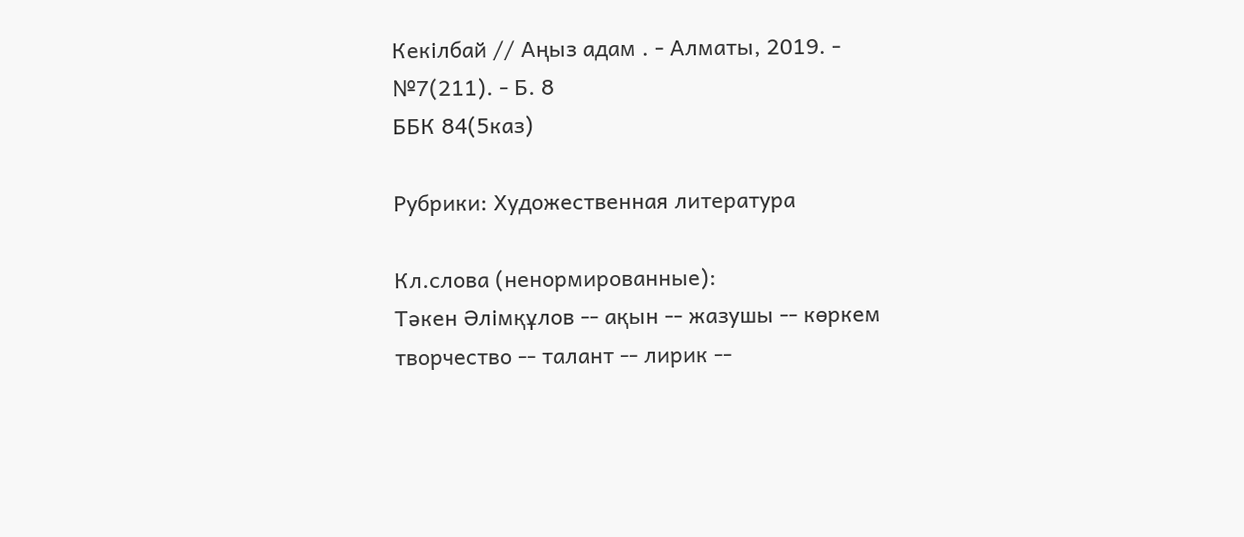Кекілбай // Аңыз адам . - Алматы, 2019. - №7(211). - Б. 8
ББК 84(5каз)

Рубрики: Художественная литература

Кл.слова (ненормированные):
Тәкен Әлімқұлов -- ақын -- жазушы -- көркем творчество -- талант -- лирик --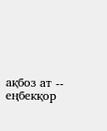ақбоз ат -- еңбекқор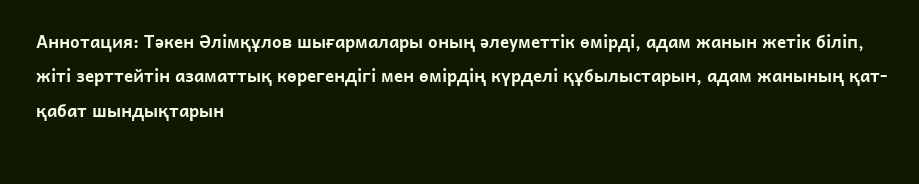Аннотация: Тәкен Әлімқұлов шығармалары оның әлеуметтік өмірді, адам жанын жетік біліп, жіті зерттейтін азаматтық көрегендігі мен өмірдің күрделі құбылыстарын, адам жанының қат-қабат шындықтарын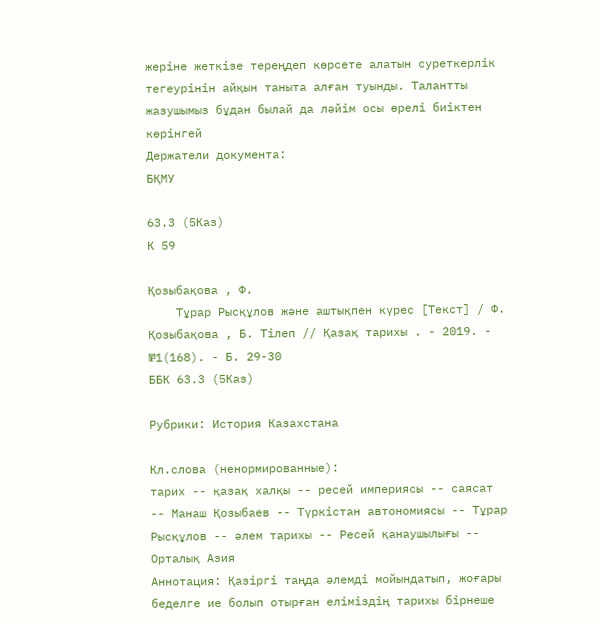жеріне жеткізе тереңдеп көрсете алатын суреткерлік тегеурінін айқын таныта алған туынды. Талантты жазушымыз бұдан былай да ләйім осы өрелі биіктен көрінгей
Держатели документа:
БҚМУ

63.3 (5Каз)
К 59

Қозыбақова , Ф.
    Тұрар Рысқұлов және аштықпен күрес [Текст] / Ф. Қозыбақова , Б. Тілеп // Қазақ тарихы . - 2019. - №1(168). - Б. 29-30
ББК 63.3 (5Каз)

Рубрики: История Казахстана

Кл.слова (ненормированные):
тарих -- қазақ халқы -- ресей империясы -- саясат -- Манаш Қозыбаев -- Түркістан автономиясы -- Тұрар Рысқұлов -- әлем тарихы -- Ресей қанаушылығы -- Орталық Азия
Аннотация: Қазіргі таңда әлемді мойындатып, жоғары беделге ие болып отырған еліміздің тарихы бірнеше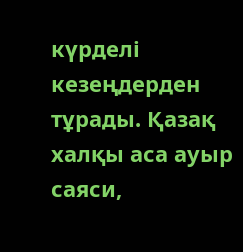күрделі кезеңдерден тұрады. Қазақ халқы аса ауыр саяси,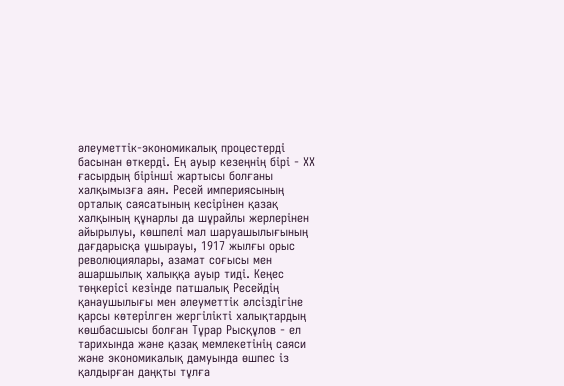әлеуметтік-экономикалық процестерді басынан өткерді. Ең ауыр кезеңнің бірі - XX ғасырдың бірінші жартысы болғаны халқымызға аян. Ресей империясының орталық саясатының кесірінен қазақ халқының құнарлы да шұрайлы жерлерінен айырылуы, көшпелі мал шаруашылығының дағдарысқа ұшырауы, 1917 жылғы орыс революциялары, азамат соғысы мен ашаршылық халыққа ауыр тиді. Кеңес төңкерісі кезінде патшалық Ресейдің қанаушылығы мен әлеуметтік әлсіздігіне қарсы көтерілген жергілікті халықтардың көшбасшысы болған Тұрар Рысқұлов - ел тарихында және қазақ мемлекетінің саяси және экономикалық дамуында өшпес із қалдырған даңқты тұлға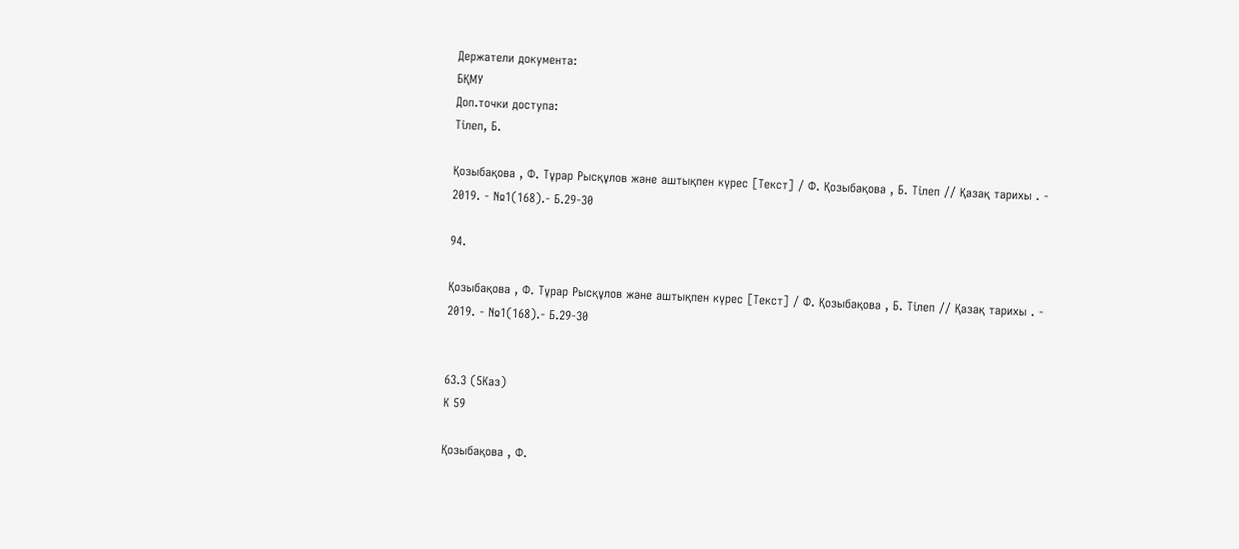Держатели документа:
БҚМУ
Доп.точки доступа:
Тілеп, Б.

Қозыбақова , Ф. Тұрар Рысқұлов және аштықпен күрес [Текст] / Ф. Қозыбақова , Б. Тілеп // Қазақ тарихы . - 2019. - №1(168).- Б.29-30

94.

Қозыбақова , Ф. Тұрар Рысқұлов және аштықпен күрес [Текст] / Ф. Қозыбақова , Б. Тілеп // Қазақ тарихы . - 2019. - №1(168).- Б.29-30


63.3 (5Каз)
К 59

Қозыбақова , Ф.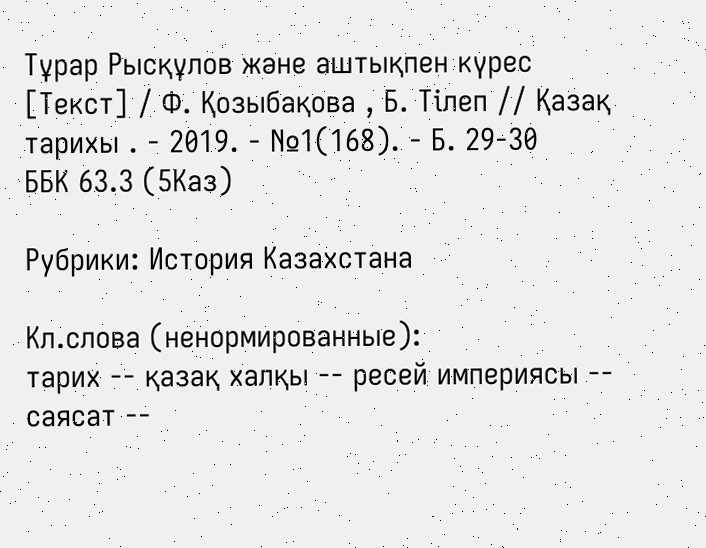Тұрар Рысқұлов және аштықпен күрес [Текст] / Ф. Қозыбақова , Б. Тілеп // Қазақ тарихы . - 2019. - №1(168). - Б. 29-30
ББК 63.3 (5Каз)

Рубрики: История Казахстана

Кл.слова (ненормированные):
тарих -- қазақ халқы -- ресей империясы -- саясат --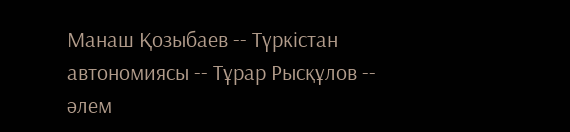Манаш Қозыбаев -- Түркістан автономиясы -- Тұрар Рысқұлов -- әлем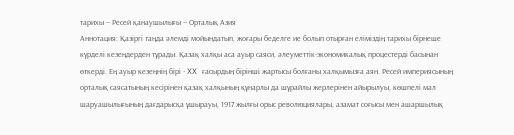тарихы -- Ресей қанаушылығы -- Орталық Азия
Аннотация: Қазіргі таңда әлемді мойындатып, жоғары беделге ие болып отырған еліміздің тарихы бірнеше күрделі кезеңдерден тұрады. Қазақ халқы аса ауыр саяси, әлеуметтік-экономикалық процестерді басынан өткерді. Ең ауыр кезеңнің бірі - XX ғасырдың бірінші жартысы болғаны халқымызға аян. Ресей империясының орталық саясатының кесірінен қазақ халқының құнарлы да шұрайлы жерлерінен айырылуы, көшпелі мал шаруашылығының дағдарысқа ұшырауы, 1917 жылғы орыс революциялары, азамат соғысы мен ашаршылық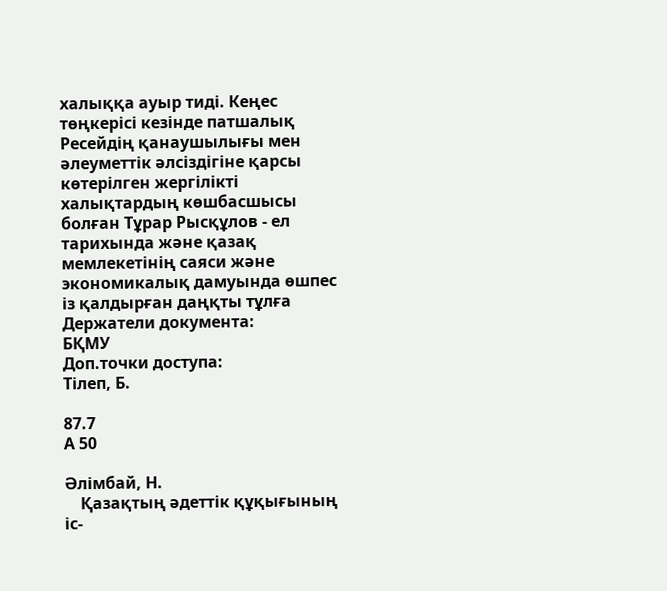халыққа ауыр тиді. Кеңес төңкерісі кезінде патшалық Ресейдің қанаушылығы мен әлеуметтік әлсіздігіне қарсы көтерілген жергілікті халықтардың көшбасшысы болған Тұрар Рысқұлов - ел тарихында және қазақ мемлекетінің саяси және экономикалық дамуында өшпес із қалдырған даңқты тұлға
Держатели документа:
БҚМУ
Доп.точки доступа:
Тілеп, Б.

87.7
А 50

Әлімбай, Н.
    Қазақтың әдеттік құқығының іс-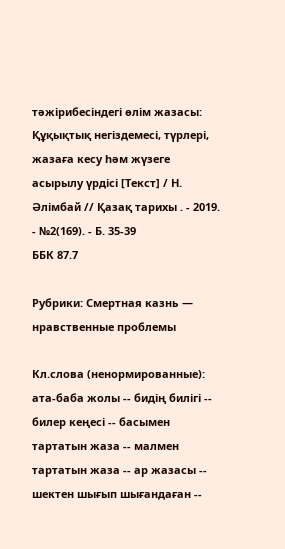тәжірибесіндегі өлім жазасы: Құқықтық негіздемесі, түрлері, жазаға кесу һәм жүзеге асырылу үрдісі [Текст] / Н. Әлімбай // Қазақ тарихы . - 2019. - №2(169). - Б. 35-39
ББК 87.7

Рубрики: Смертная казнь — нравственные проблемы

Кл.слова (ненормированные):
ата-баба жолы -- бидің билігі -- билер кеңесі -- басымен тартатын жаза -- малмен тартатын жаза -- ар жазасы -- шектен шығып шығандаған --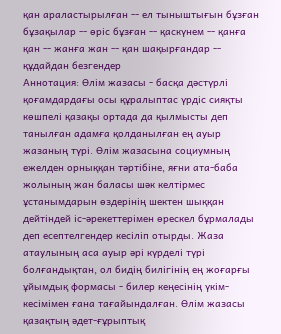қан араластырылған -- ел тыныштығын бұзған бұзақылар -- өріс бұзған -- қаскүнем -- қанға қан -- жанға жан -- қан шақырғандар -- құдайдан безгендер
Аннотация: Өлім жазасы - басқа дәстүрлі қоғамдардағы осы құралыптас үрдіс сияқты көшпелі қазақы ортада да қылмысты деп танылған адамға қолданылған ең ауыр жазаның түрі. Өлім жазасына социумның ежелден орныққан тәртібіне, яғни ата-баба жолының жан баласы шәк келтірмес ұстанымдарын өздерінің шектен шыққан дейтіндей іс-әрекеттерімен өрескел бұрмалады деп есептелгендер кесіліп отырды. Жаза атаулының аса ауыр әрі күрделі түрі болғандықтан, ол бидің билігінің ең жоғарғы ұйымдық формасы - билер кеңесінің үкім-кесімімен ғана тағайындалған. Өлім жазасы қазақтың әдет-ғұрыптық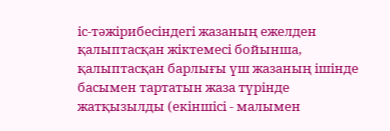іс-тәжірибесіндегі жазаның ежелден қалыптасқан жіктемесі бойынша, қалыптасқан барлығы үш жазаның ішінде басымен тартатын жаза түрінде жатқызылды (екіншісі - малымен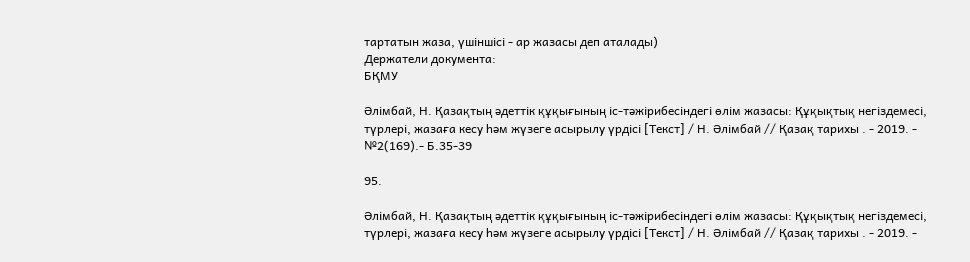тартатын жаза, үшіншісі - ар жазасы деп аталады)
Держатели документа:
БҚМУ

Әлімбай, Н. Қазақтың әдеттік құқығының іс-тәжірибесіндегі өлім жазасы: Құқықтық негіздемесі, түрлері, жазаға кесу һәм жүзеге асырылу үрдісі [Текст] / Н. Әлімбай // Қазақ тарихы . - 2019. - №2(169).- Б.35-39

95.

Әлімбай, Н. Қазақтың әдеттік құқығының іс-тәжірибесіндегі өлім жазасы: Құқықтық негіздемесі, түрлері, жазаға кесу һәм жүзеге асырылу үрдісі [Текст] / Н. Әлімбай // Қазақ тарихы . - 2019. -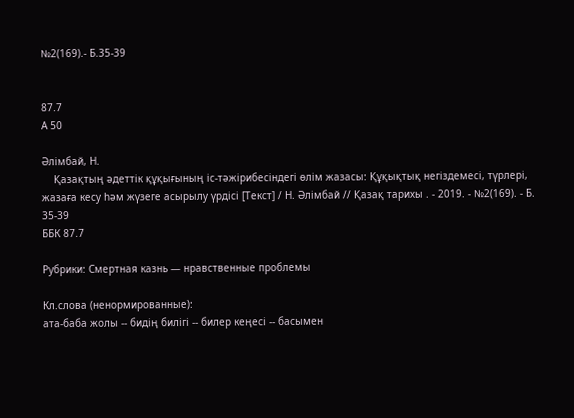№2(169).- Б.35-39


87.7
А 50

Әлімбай, Н.
    Қазақтың әдеттік құқығының іс-тәжірибесіндегі өлім жазасы: Құқықтық негіздемесі, түрлері, жазаға кесу һәм жүзеге асырылу үрдісі [Текст] / Н. Әлімбай // Қазақ тарихы . - 2019. - №2(169). - Б. 35-39
ББК 87.7

Рубрики: Смертная казнь — нравственные проблемы

Кл.слова (ненормированные):
ата-баба жолы -- бидің билігі -- билер кеңесі -- басымен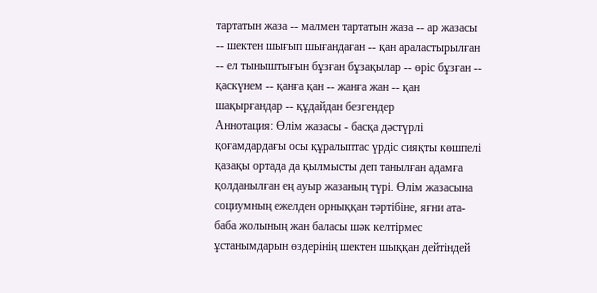тартатын жаза -- малмен тартатын жаза -- ар жазасы -- шектен шығып шығандаған -- қан араластырылған -- ел тыныштығын бұзған бұзақылар -- өріс бұзған -- қаскүнем -- қанға қан -- жанға жан -- қан шақырғандар -- құдайдан безгендер
Аннотация: Өлім жазасы - басқа дәстүрлі қоғамдардағы осы құралыптас үрдіс сияқты көшпелі қазақы ортада да қылмысты деп танылған адамға қолданылған ең ауыр жазаның түрі. Өлім жазасына социумның ежелден орныққан тәртібіне, яғни ата-баба жолының жан баласы шәк келтірмес ұстанымдарын өздерінің шектен шыққан дейтіндей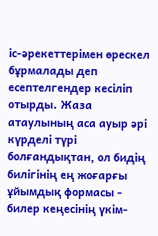іс-әрекеттерімен өрескел бұрмалады деп есептелгендер кесіліп отырды. Жаза атаулының аса ауыр әрі күрделі түрі болғандықтан, ол бидің билігінің ең жоғарғы ұйымдық формасы - билер кеңесінің үкім-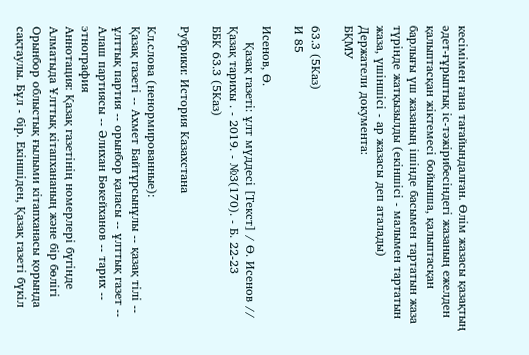кесімімен ғана тағайындалған. Өлім жазасы қазақтың әдет-ғұрыптық іс-тәжірибесіндегі жазаның ежелден қалыптасқан жіктемесі бойынша, қалыптасқан барлығы үш жазаның ішінде басымен тартатын жаза түрінде жатқызылды (екіншісі - малымен тартатын жаза, үшіншісі - ар жазасы деп аталады)
Держатели документа:
БҚМУ

63.3 (5Каз)
И 85

Исенов, Ө.
    Қазақ газеті: ұлт мүддесі [Текст] / Ө. Исенов // Қазақ тарихы . - 2019. - №3(170). - Б. 22-23
ББК 63.3 (5Каз)

Рубрики: История Казахстана

Кл.слова (ненормированные):
Қазақ газеті -- Ахмет Байтұрсынұлы -- қазақ тілі -- ұлттық партия -- орынбор қаласы -- ұлттық газет -- Алаш партиясы -- Әлихан Бөкейханов -- тарих -- этнография
Аннотация: Қазақ газетінің номерлері бүгінде Алматыда Ұлттық кітапхананың және бір бөлігі Орынбор облыстық ғылыми кітапханасы қорында сақтаулы. Бұл - бір. Екіншіден, Қазақ газеті бүкіл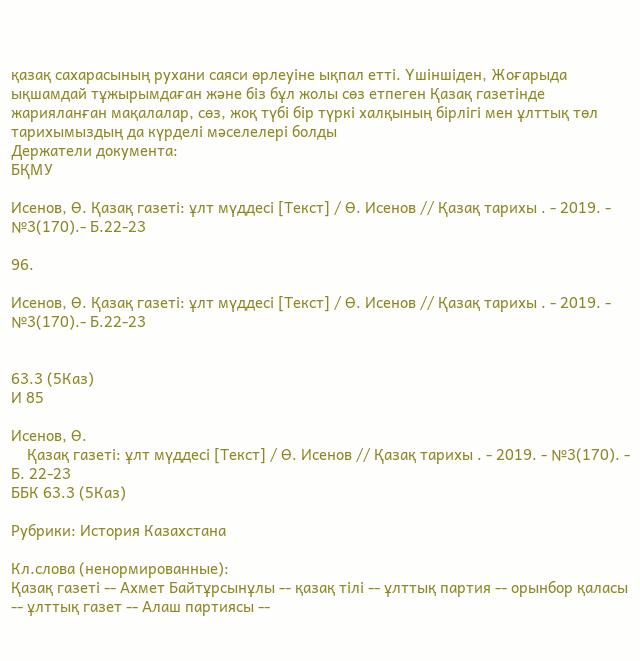қазақ сахарасының рухани саяси өрлеуіне ықпал етті. Үшіншіден, Жоғарыда ықшамдай тұжырымдаған және біз бұл жолы сөз етпеген Қазақ газетінде жарияланған мақалалар, сөз, жоқ түбі бір түркі халқының бірлігі мен ұлттық төл тарихымыздың да күрделі мәселелері болды
Держатели документа:
БҚМУ

Исенов, Ө. Қазақ газеті: ұлт мүддесі [Текст] / Ө. Исенов // Қазақ тарихы . - 2019. - №3(170).- Б.22-23

96.

Исенов, Ө. Қазақ газеті: ұлт мүддесі [Текст] / Ө. Исенов // Қазақ тарихы . - 2019. - №3(170).- Б.22-23


63.3 (5Каз)
И 85

Исенов, Ө.
    Қазақ газеті: ұлт мүддесі [Текст] / Ө. Исенов // Қазақ тарихы . - 2019. - №3(170). - Б. 22-23
ББК 63.3 (5Каз)

Рубрики: История Казахстана

Кл.слова (ненормированные):
Қазақ газеті -- Ахмет Байтұрсынұлы -- қазақ тілі -- ұлттық партия -- орынбор қаласы -- ұлттық газет -- Алаш партиясы --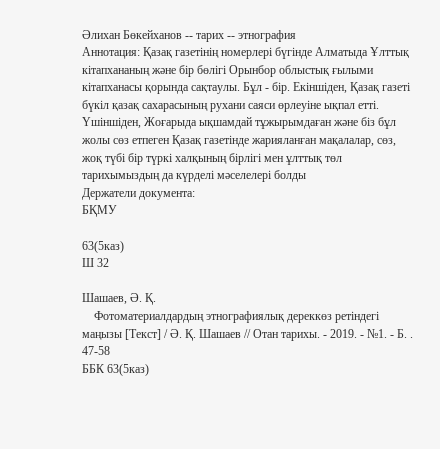Әлихан Бөкейханов -- тарих -- этнография
Аннотация: Қазақ газетінің номерлері бүгінде Алматыда Ұлттық кітапхананың және бір бөлігі Орынбор облыстық ғылыми кітапханасы қорында сақтаулы. Бұл - бір. Екіншіден, Қазақ газеті бүкіл қазақ сахарасының рухани саяси өрлеуіне ықпал етті. Үшіншіден, Жоғарыда ықшамдай тұжырымдаған және біз бұл жолы сөз етпеген Қазақ газетінде жарияланған мақалалар, сөз, жоқ түбі бір түркі халқының бірлігі мен ұлттық төл тарихымыздың да күрделі мәселелері болды
Держатели документа:
БҚМУ

63(5каз)
Ш 32

Шашаев, Ә. Қ.
    Фотоматериалдардың этнографиялық дереккөз ретіндегі маңызы [Текст] / Ә. Қ. Шашаев // Отан тарихы. - 2019. - №1. - Б. . 47-58
ББК 63(5каз)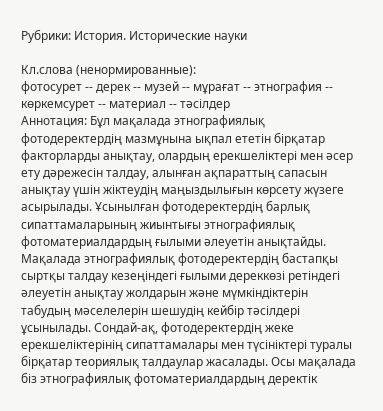Рубрики: История. Исторические науки

Кл.слова (ненормированные):
фотосурет -- дерек -- музей -- мұрағат -- этнография -- көркемсурет -- материал -- тәсілдер
Аннотация: Бұл мақалада этнографиялық фотодеректердің мазмұнына ықпал ететін бірқатар факторларды анықтау, олардың ерекшеліктері мен әсер ету дәрежесін талдау, алынған ақпараттың сапасын анықтау үшін жіктеудің маңыздылығын көрсету жүзеге асырылады. Ұсынылған фотодеректердің барлық сипаттамаларының жиынтығы этнографиялық фотоматериалдардың ғылыми әлеуетін анықтайды. Мақалада этнографиялық фотодеректердің бастапқы сыртқы талдау кезеңіндегі ғылыми дереккөзі ретіндегі әлеуетін анықтау жолдарын және мүмкіндіктерін табудың мәселелерін шешудің кейбір тәсілдері ұсынылады. Сондай-ақ, фотодеректердің жеке ерекшеліктерінің сипаттамалары мен түсініктері туралы бірқатар теориялық талдаулар жасалады. Осы мақалада біз этнографиялық фотоматериалдардың деректік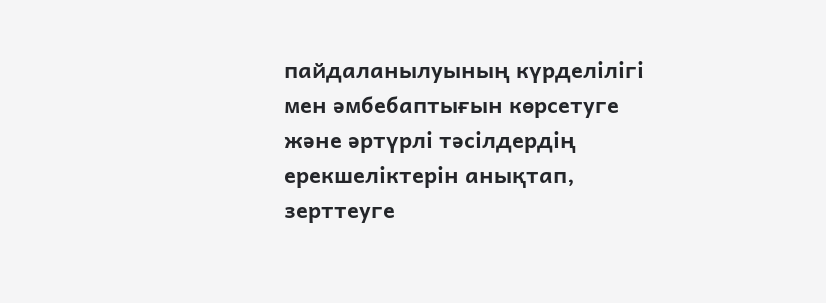пайдаланылуының күрделілігі мен әмбебаптығын көрсетуге және әртүрлі тәсілдердің ерекшеліктерін анықтап, зерттеуге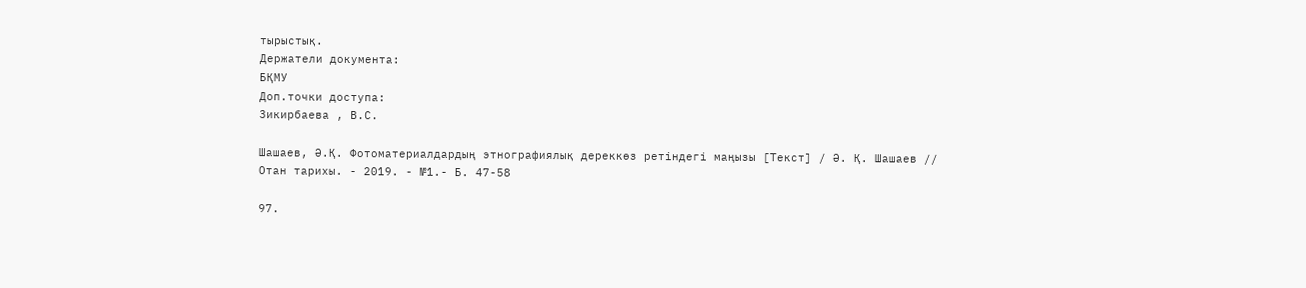тырыстық.
Держатели документа:
БҚМУ
Доп.точки доступа:
Зикирбаева , В.С.

Шашаев, Ә.Қ. Фотоматериалдардың этнографиялық дереккөз ретіндегі маңызы [Текст] / Ә. Қ. Шашаев // Отан тарихы. - 2019. - №1.- Б. 47-58

97.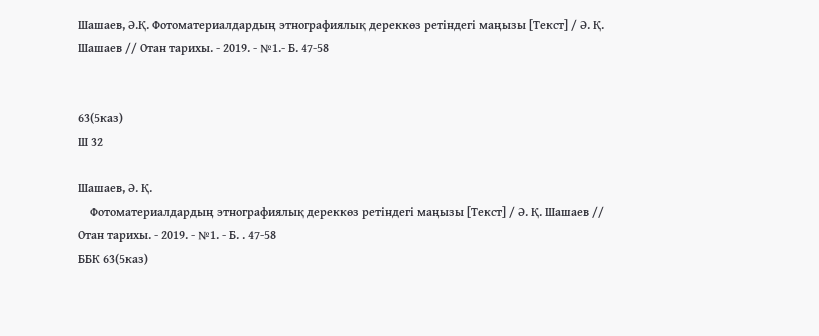Шашаев, Ә.Қ. Фотоматериалдардың этнографиялық дереккөз ретіндегі маңызы [Текст] / Ә. Қ. Шашаев // Отан тарихы. - 2019. - №1.- Б. 47-58


63(5каз)
Ш 32

Шашаев, Ә. Қ.
    Фотоматериалдардың этнографиялық дереккөз ретіндегі маңызы [Текст] / Ә. Қ. Шашаев // Отан тарихы. - 2019. - №1. - Б. . 47-58
ББК 63(5каз)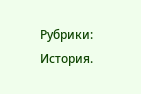Рубрики: История.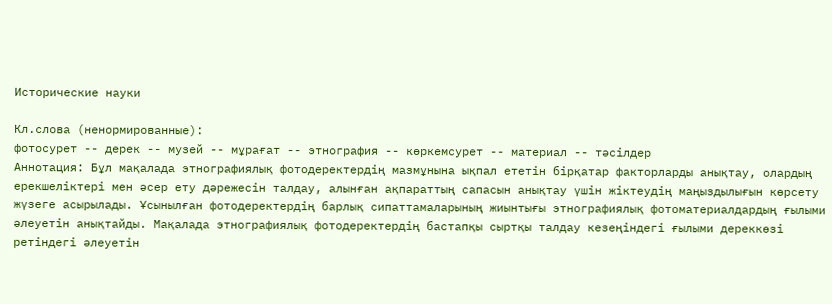Исторические науки

Кл.слова (ненормированные):
фотосурет -- дерек -- музей -- мұрағат -- этнография -- көркемсурет -- материал -- тәсілдер
Аннотация: Бұл мақалада этнографиялық фотодеректердің мазмұнына ықпал ететін бірқатар факторларды анықтау, олардың ерекшеліктері мен әсер ету дәрежесін талдау, алынған ақпараттың сапасын анықтау үшін жіктеудің маңыздылығын көрсету жүзеге асырылады. Ұсынылған фотодеректердің барлық сипаттамаларының жиынтығы этнографиялық фотоматериалдардың ғылыми әлеуетін анықтайды. Мақалада этнографиялық фотодеректердің бастапқы сыртқы талдау кезеңіндегі ғылыми дереккөзі ретіндегі әлеуетін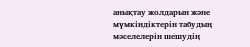анықтау жолдарын және мүмкіндіктерін табудың мәселелерін шешудің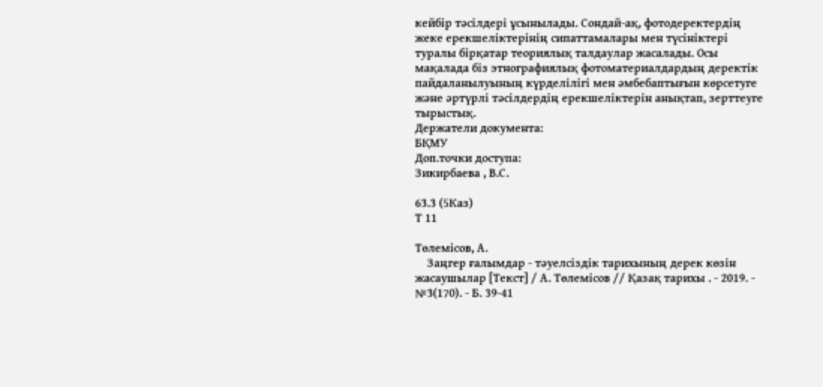кейбір тәсілдері ұсынылады. Сондай-ақ, фотодеректердің жеке ерекшеліктерінің сипаттамалары мен түсініктері туралы бірқатар теориялық талдаулар жасалады. Осы мақалада біз этнографиялық фотоматериалдардың деректік пайдаланылуының күрделілігі мен әмбебаптығын көрсетуге және әртүрлі тәсілдердің ерекшеліктерін анықтап, зерттеуге тырыстық.
Держатели документа:
БҚМУ
Доп.точки доступа:
Зикирбаева , В.С.

63.3 (5Каз)
Т 11

Төлемісов, А.
    Заңгер ғалымдар - тәуелсіздік тарихының дерек көзін жасаушылар [Текст] / А. Төлемісов // Қазақ тарихы . - 2019. - №3(170). - Б. 39-41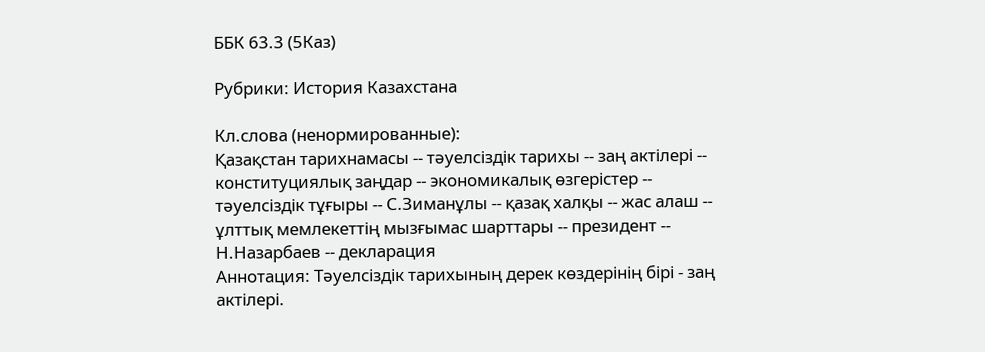ББК 63.3 (5Каз)

Рубрики: История Казахстана

Кл.слова (ненормированные):
Қазақстан тарихнамасы -- тәуелсіздік тарихы -- заң актілері -- конституциялық заңдар -- экономикалық өзгерістер -- тәуелсіздік тұғыры -- С.Зиманұлы -- қазақ халқы -- жас алаш -- ұлттық мемлекеттің мызғымас шарттары -- президент -- Н.Назарбаев -- декларация
Аннотация: Тәуелсіздік тарихының дерек көздерінің бірі - заң актілері.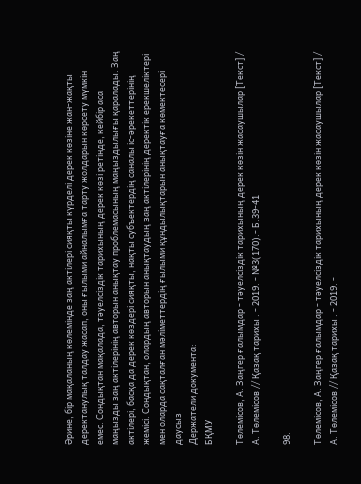Әрине, бір мақаланың көлемінде заң актілері сияқты күрделі дерек көзіне жан-жақты деректанулық талдау жасап, оны ғылыми айналымға тарту жолдарын көрсету мүмкін емес. Сондықтан мақалада, тәуелсіздік тарихының дерек көзі ретінде, кейбір аса маңызды заң актілерінің авторын анықтау проблемасының маңыздылығы қаралады. Заң актілері, басқа да дерек көздері сияқты, нақты субъектердің саналы іс-әрекеттерінің жемісі. Сондықтан, олардың авторын анықтаудың заң актілерінің деректік ерекшеліктері мен оларда сақталған мәліметтердің ғылыми құндылықтарын анықтауға көмектесері даусыз
Держатели документа:
БҚМУ

Төлемісов, А. Заңгер ғалымдар - тәуелсіздік тарихының дерек көзін жасаушылар [Текст] / А. Төлемісов // Қазақ тарихы . - 2019. - №3(170).- Б.39-41

98.

Төлемісов, А. Заңгер ғалымдар - тәуелсіздік тарихының дерек көзін жасаушылар [Текст] / А. Төлемісов // Қазақ тарихы . - 2019. -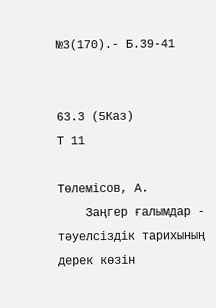№3(170).- Б.39-41


63.3 (5Каз)
Т 11

Төлемісов, А.
    Заңгер ғалымдар - тәуелсіздік тарихының дерек көзін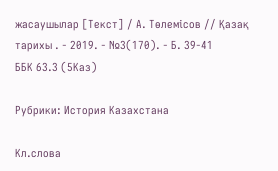жасаушылар [Текст] / А. Төлемісов // Қазақ тарихы . - 2019. - №3(170). - Б. 39-41
ББК 63.3 (5Каз)

Рубрики: История Казахстана

Кл.слова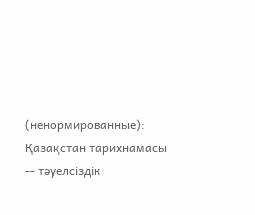(ненормированные):
Қазақстан тарихнамасы -- тәуелсіздік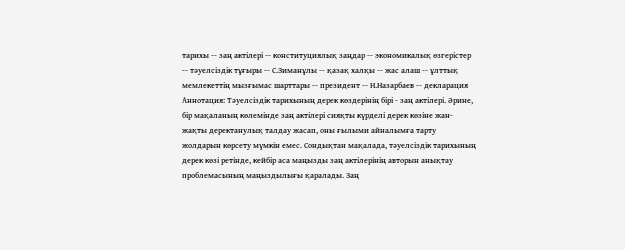тарихы -- заң актілері -- конституциялық заңдар -- экономикалық өзгерістер -- тәуелсіздік тұғыры -- С.Зиманұлы -- қазақ халқы -- жас алаш -- ұлттық мемлекеттің мызғымас шарттары -- президент -- Н.Назарбаев -- декларация
Аннотация: Тәуелсіздік тарихының дерек көздерінің бірі - заң актілері. Әрине, бір мақаланың көлемінде заң актілері сияқты күрделі дерек көзіне жан-жақты деректанулық талдау жасап, оны ғылыми айналымға тарту жолдарын көрсету мүмкін емес. Сондықтан мақалада, тәуелсіздік тарихының дерек көзі ретінде, кейбір аса маңызды заң актілерінің авторын анықтау проблемасының маңыздылығы қаралады. Заң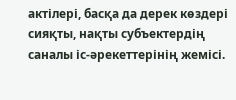актілері, басқа да дерек көздері сияқты, нақты субъектердің саналы іс-әрекеттерінің жемісі.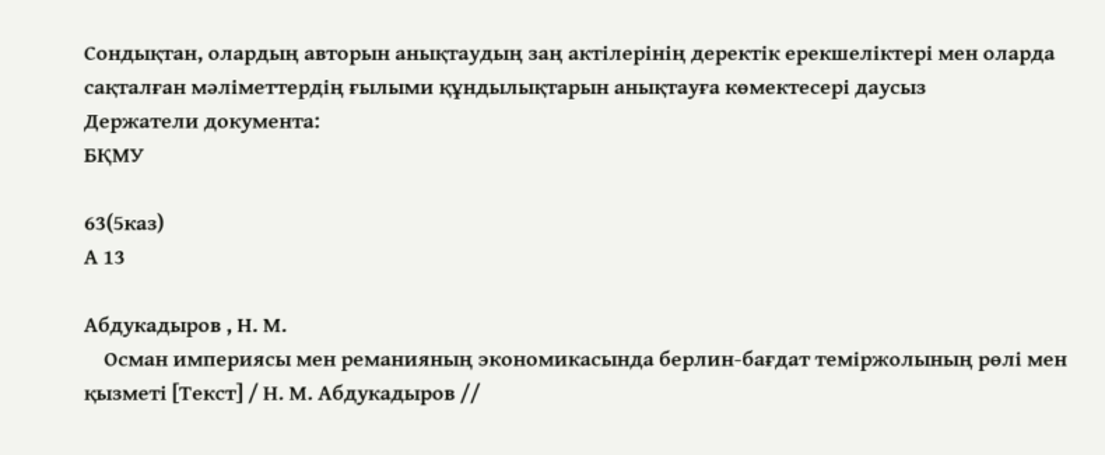Сондықтан, олардың авторын анықтаудың заң актілерінің деректік ерекшеліктері мен оларда сақталған мәліметтердің ғылыми құндылықтарын анықтауға көмектесері даусыз
Держатели документа:
БҚМУ

63(5каз)
А 13

Абдукадыров , Н. М.
    Осман империясы мен реманияның экономикасында берлин-бағдат теміржолының рөлі мен қызметі [Текст] / Н. М. Абдукадыров //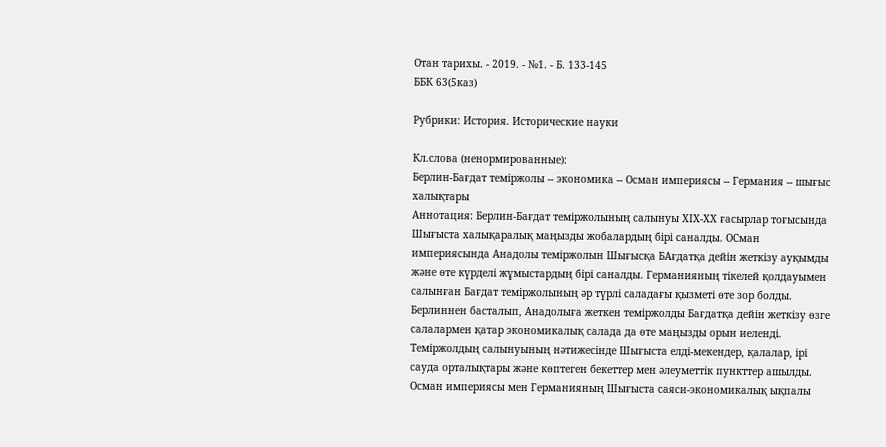Отан тарихы. - 2019. - №1. - Б. 133-145
ББК 63(5каз)

Рубрики: История. Исторические науки

Кл.слова (ненормированные):
Берлин-Бағдат теміржолы -- экономика -- Осман империясы -- Германия -- шығыс халықтары
Аннотация: Берлин-Бағдат теміржолының салынуы ХІХ-ХХ ғасырлар тоғысында Шығыста халықаралық маңызды жобалардың бірі саналды. ОСман империясында Анадолы теміржолын Шығысқа БАғдатқа дейін жеткізу ауқымды және өте күрделі жұмыстардың бірі саналды. Германияның тікелей қолдауымен салынған Бағдат теміржолының әр түрлі саладағы қызметі өте зор болды. Берлиннен басталып, Анадолыға жеткен теміржолды Бағдатқа дейін жеткізу өзге салалармен қатар экономикалық салада да өте маңызды орын иеленді. Теміржолдың салынуының нәтижесінде Шығыста елді-мекендер, қалалар, ірі сауда орталықтары және көптеген бекеттер мен әлеуметтік пункттер ашылды. Осман империясы мен Германияның Шығыста саяси-экономикалық ықпалы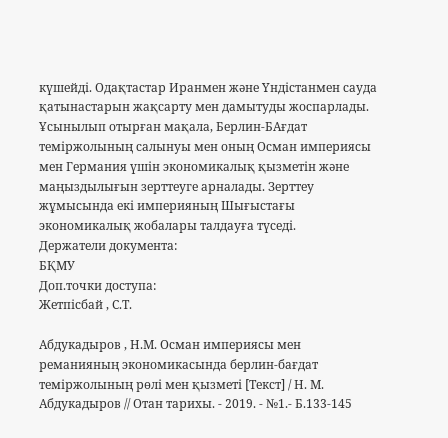күшейді. Одақтастар Иранмен және Үндістанмен сауда қатынастарын жақсарту мен дамытуды жоспарлады. Ұсынылып отырған мақала, Берлин-БАғдат теміржолының салынуы мен оның Осман империясы мен Германия үшін экономикалық қызметін және маңыздылығын зерттеуге арналады. Зерттеу жұмысында екі империяның Шығыстағы экономикалық жобалары талдауға түседі.
Держатели документа:
БҚМУ
Доп.точки доступа:
Жетпісбай , С.Т.

Абдукадыров , Н.М. Осман империясы мен реманияның экономикасында берлин-бағдат теміржолының рөлі мен қызметі [Текст] / Н. М. Абдукадыров // Отан тарихы. - 2019. - №1.- Б.133-145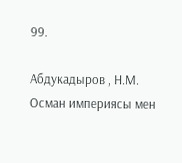99.

Абдукадыров , Н.М. Осман империясы мен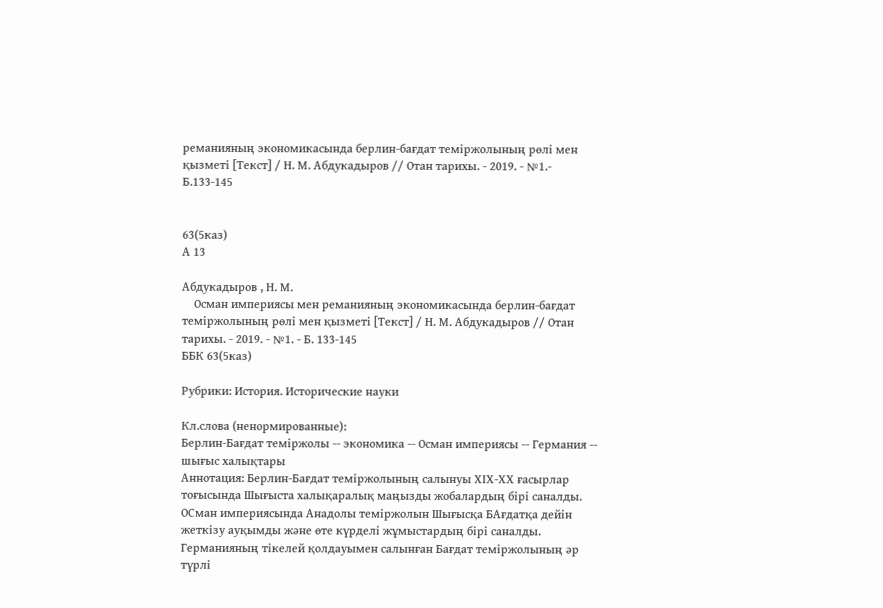реманияның экономикасында берлин-бағдат теміржолының рөлі мен қызметі [Текст] / Н. М. Абдукадыров // Отан тарихы. - 2019. - №1.- Б.133-145


63(5каз)
А 13

Абдукадыров , Н. М.
    Осман империясы мен реманияның экономикасында берлин-бағдат теміржолының рөлі мен қызметі [Текст] / Н. М. Абдукадыров // Отан тарихы. - 2019. - №1. - Б. 133-145
ББК 63(5каз)

Рубрики: История. Исторические науки

Кл.слова (ненормированные):
Берлин-Бағдат теміржолы -- экономика -- Осман империясы -- Германия -- шығыс халықтары
Аннотация: Берлин-Бағдат теміржолының салынуы ХІХ-ХХ ғасырлар тоғысында Шығыста халықаралық маңызды жобалардың бірі саналды. ОСман империясында Анадолы теміржолын Шығысқа БАғдатқа дейін жеткізу ауқымды және өте күрделі жұмыстардың бірі саналды. Германияның тікелей қолдауымен салынған Бағдат теміржолының әр түрлі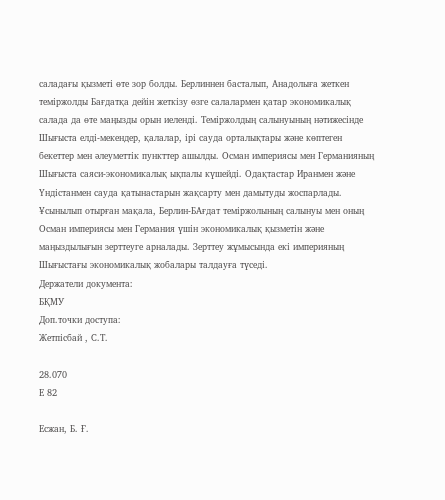саладағы қызметі өте зор болды. Берлиннен басталып, Анадолыға жеткен теміржолды Бағдатқа дейін жеткізу өзге салалармен қатар экономикалық салада да өте маңызды орын иеленді. Теміржолдың салынуының нәтижесінде Шығыста елді-мекендер, қалалар, ірі сауда орталықтары және көптеген бекеттер мен әлеуметтік пункттер ашылды. Осман империясы мен Германияның Шығыста саяси-экономикалық ықпалы күшейді. Одақтастар Иранмен және Үндістанмен сауда қатынастарын жақсарту мен дамытуды жоспарлады. Ұсынылып отырған мақала, Берлин-БАғдат теміржолының салынуы мен оның Осман империясы мен Германия үшін экономикалық қызметін және маңыздылығын зерттеуге арналады. Зерттеу жұмысында екі империяның Шығыстағы экономикалық жобалары талдауға түседі.
Держатели документа:
БҚМУ
Доп.точки доступа:
Жетпісбай , С.Т.

28.070
Е 82

Есжан, Б. Ғ.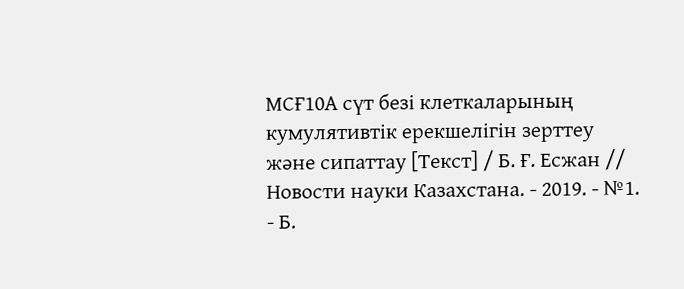МСҒ10А сүт безі клеткаларының кумулятивтік ерекшелігін зерттеу және сипаттау [Текст] / Б. Ғ. Есжан // Новости науки Казахстана. - 2019. - №1. - Б.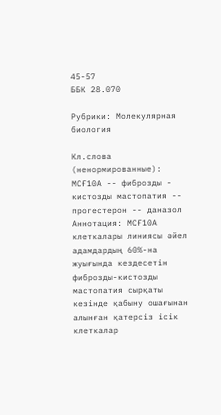45-57
ББК 28.070

Рубрики: Молекулярная биология

Кл.слова (ненормированные):
МСҒ10А -- фиброзды - кистозды мастопатия -- прогестерон -- даназол
Аннотация: МСҒ10А клеткалары линиясы әйел адамдардың 60%-на жуығында кездесетін фиброзды-кистозды мастопатия сырқаты кезінде қабыну ошағынан алынған қатерсіз ісік клеткалар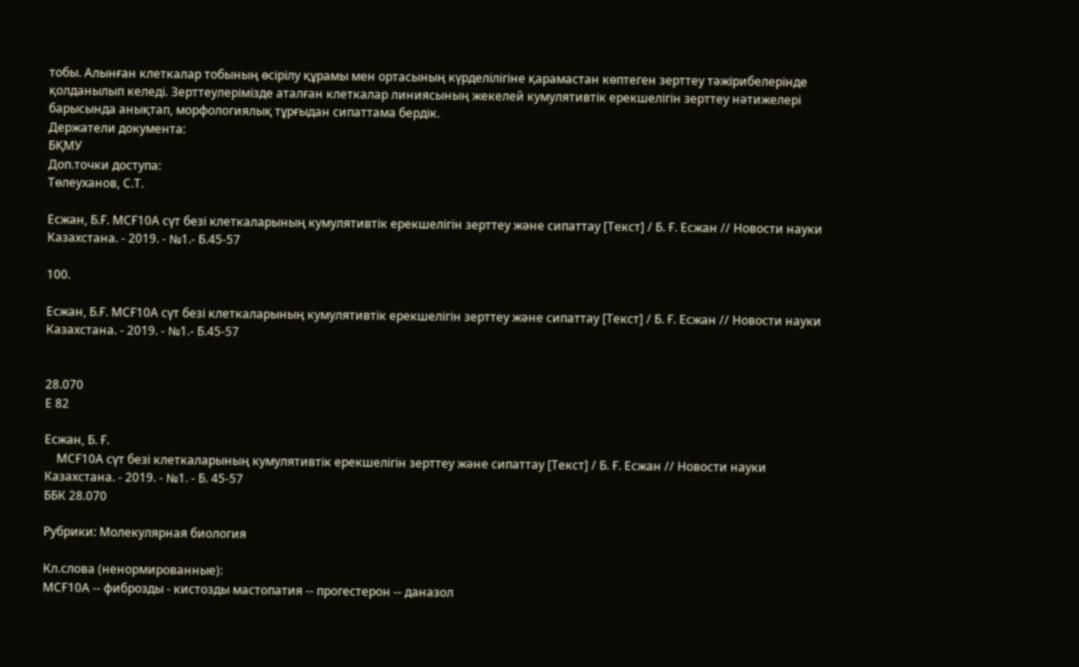тобы. Алынған клеткалар тобының өсірілу құрамы мен ортасының күрделілігіне қарамастан көптеген зерттеу тәжірибелерінде қолданылып келеді. Зерттеулерімізде аталған клеткалар линиясының жекелей кумулятивтік ерекшелігін зерттеу нәтижелері барысында анықтап, морфологиялық тұрғыдан сипаттама бердік.
Держатели документа:
БҚМУ
Доп.точки доступа:
Төлеуханов, С.Т.

Есжан, Б.Ғ. МСҒ10А сүт безі клеткаларының кумулятивтік ерекшелігін зерттеу және сипаттау [Текст] / Б. Ғ. Есжан // Новости науки Казахстана. - 2019. - №1.- Б.45-57

100.

Есжан, Б.Ғ. МСҒ10А сүт безі клеткаларының кумулятивтік ерекшелігін зерттеу және сипаттау [Текст] / Б. Ғ. Есжан // Новости науки Казахстана. - 2019. - №1.- Б.45-57


28.070
Е 82

Есжан, Б. Ғ.
    МСҒ10А сүт безі клеткаларының кумулятивтік ерекшелігін зерттеу және сипаттау [Текст] / Б. Ғ. Есжан // Новости науки Казахстана. - 2019. - №1. - Б. 45-57
ББК 28.070

Рубрики: Молекулярная биология

Кл.слова (ненормированные):
МСҒ10А -- фиброзды - кистозды мастопатия -- прогестерон -- даназол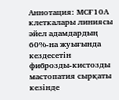Аннотация: МСҒ10А клеткалары линиясы әйел адамдардың 60%-на жуығында кездесетін фиброзды-кистозды мастопатия сырқаты кезінде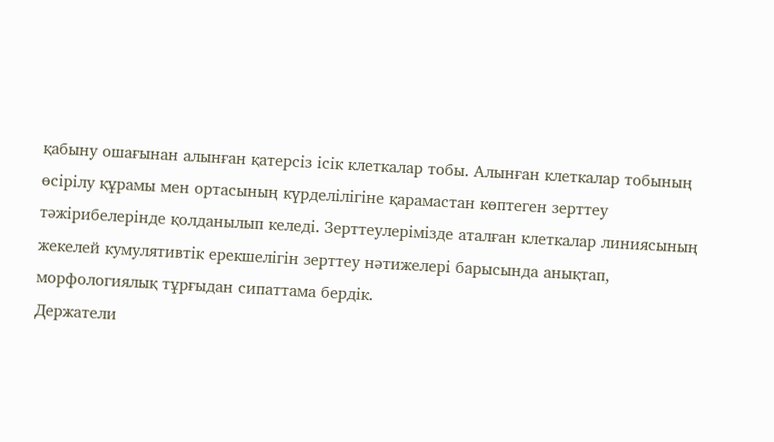қабыну ошағынан алынған қатерсіз ісік клеткалар тобы. Алынған клеткалар тобының өсірілу құрамы мен ортасының күрделілігіне қарамастан көптеген зерттеу тәжірибелерінде қолданылып келеді. Зерттеулерімізде аталған клеткалар линиясының жекелей кумулятивтік ерекшелігін зерттеу нәтижелері барысында анықтап, морфологиялық тұрғыдан сипаттама бердік.
Держатели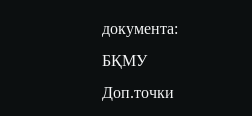документа:
БҚМУ
Доп.точки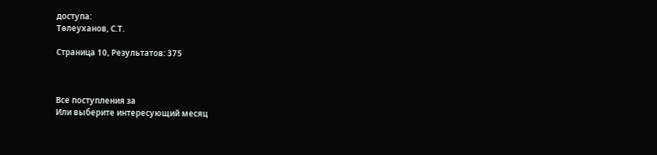доступа:
Төлеуханов, С.Т.

Страница 10, Результатов: 375



Все поступления за
Или выберите интересующий месяц